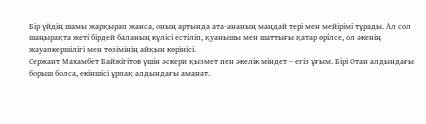Бір үйдің шамы жарқырап жанса, оның артында ата-ананың маңдай тері мен мейірімі тұрады. Ал сол шаңырақта жеті бірдей баланың күлісі естіліп, қуанышы мен шаттығы қатар өрілсе, ол әкенің жауапкершілігі мен төзімінің айқын көрінісі.
Сержант Махамбет Байжігітов үшін әскери қызмет пен әкелік міндет – егіз ұғым. Бірі Отан алдындағы борыш болса, екіншісі ұрпақ алдындағы аманат.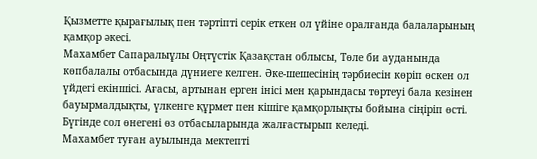Қызметте қырағылық пен тәртіпті серік еткен ол үйіне оралғанда балаларының қамқор әкесі.
Махамбет Сапаралыұлы Оңтүстік Қазақстан облысы, Төле би ауданында көпбалалы отбасында дүниеге келген. Әке-шешесінің тәрбиесін көріп өскен ол үйдегі екіншісі. Ағасы, артынан ерген інісі мен қарындасы төртеуі бала кезінен бауырмалдықты, үлкенге құрмет пен кішіге қамқорлықты бойына сіңіріп өсті. Бүгінде сол өнегені өз отбасыларында жалғастырып келеді.
Махамбет туған ауылында мектепті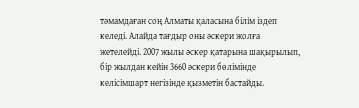тәмамдаған соң Алматы қаласына білім іздеп келеді. Алайда тағдыр оны әскери жолға жетелейді. 2007 жылы әскер қатарына шақырылып, бір жылдан кейін 3660 әскери бөлімінде келісімшарт негізінде қызметін бастайды.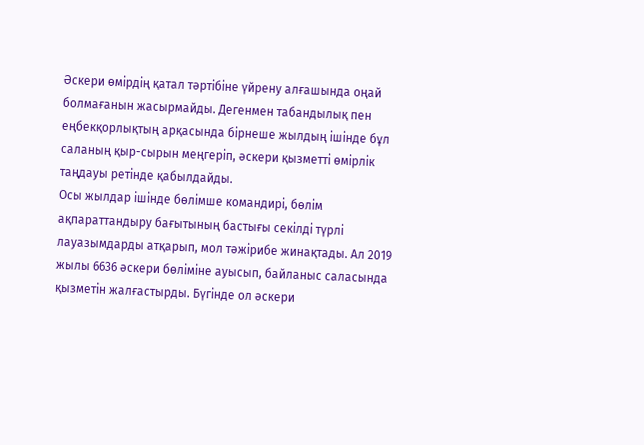Әскери өмірдің қатал тәртібіне үйрену алғашында оңай болмағанын жасырмайды. Дегенмен табандылық пен еңбекқорлықтың арқасында бірнеше жылдың ішінде бұл саланың қыр-сырын меңгеріп, әскери қызметті өмірлік таңдауы ретінде қабылдайды.
Осы жылдар ішінде бөлімше командирі, бөлім ақпараттандыру бағытының бастығы секілді түрлі лауазымдарды атқарып, мол тәжірибе жинақтады. Ал 2019 жылы 6636 әскери бөліміне ауысып, байланыс саласында қызметін жалғастырды. Бүгінде ол әскери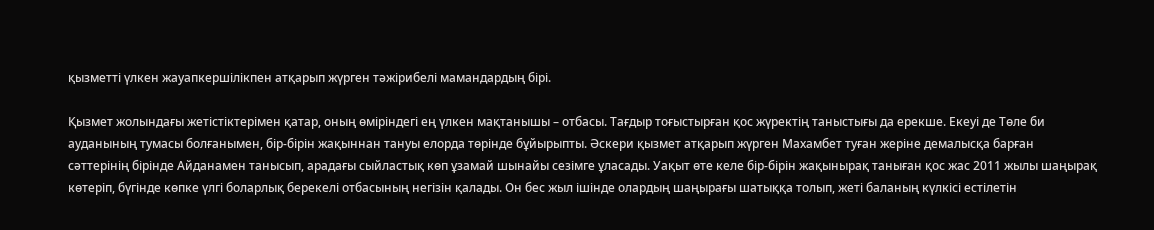қызметті үлкен жауапкершілікпен атқарып жүрген тәжірибелі мамандардың бірі.

Қызмет жолындағы жетістіктерімен қатар, оның өміріндегі ең үлкен мақтанышы – отбасы. Тағдыр тоғыстырған қос жүректің таныстығы да ерекше. Екеуі де Төле би ауданының тумасы болғанымен, бір-бірін жақыннан тануы елорда төрінде бұйырыпты. Әскери қызмет атқарып жүрген Махамбет туған жеріне демалысқа барған сәттерінің бірінде Айданамен танысып, арадағы сыйластық көп ұзамай шынайы сезімге ұласады. Уақыт өте келе бір-бірін жақынырақ таныған қос жас 2011 жылы шаңырақ көтеріп, бүгінде көпке үлгі боларлық берекелі отбасының негізін қалады. Он бес жыл ішінде олардың шаңырағы шатыққа толып, жеті баланың күлкісі естілетін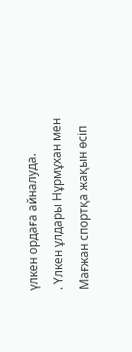үлкен ордаға айналуда.
. Үлкен ұлдары Нұрмұхан мен Мағжан спортқа жақын өсіп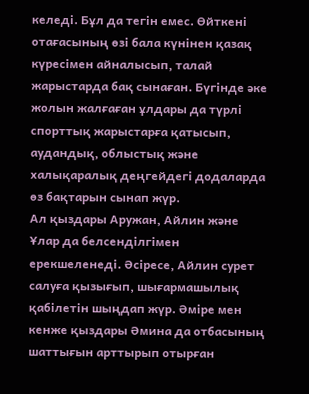келеді. Бұл да тегін емес. Өйткені отағасының өзі бала күнінен қазақ күресімен айналысып, талай жарыстарда бақ сынаған. Бүгінде әке жолын жалғаған ұлдары да түрлі спорттық жарыстарға қатысып, аудандық, облыстық және халықаралық деңгейдегі додаларда өз бақтарын сынап жүр.
Ал қыздары Аружан, Айлин және Ұлар да белсенділгімен ерекшеленеді. Әсіресе, Айлин сурет салуға қызығып, шығармашылық қабілетін шыңдап жүр. Әміре мен кенже қыздары Әмина да отбасының шаттығын арттырып отырған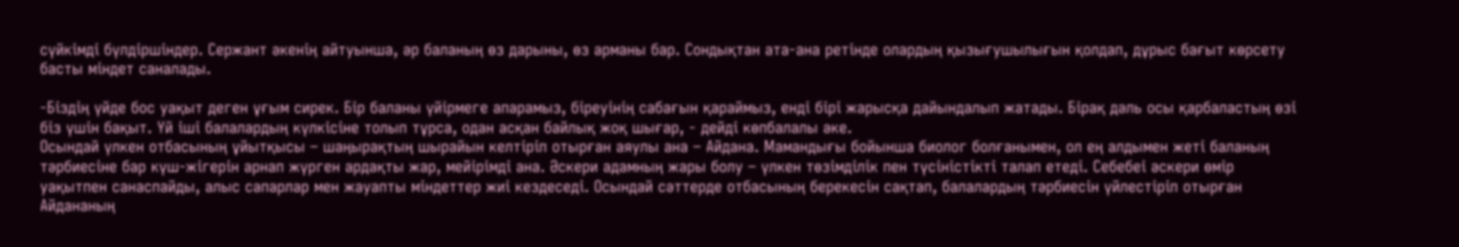сүйкімді бүлдіршіндер. Сержант әкенің айтуынша, әр баланың өз дарыны, өз арманы бар. Сондықтан ата-ана ретінде олардың қызығушылығын қолдап, дұрыс бағыт көрсету басты міндет саналады.

-Біздің үйде бос уақыт деген ұғым сирек. Бір баланы үйірмеге апарамыз, біреуінің сабағын қараймыз, енді бірі жарысқа дайындалып жатады. Бірақ дәль осы қарбаластың өзі біз үшін бақыт. Үй іші балалардың күлкісіне толып тұрса, одан асқан байлық жоқ шығар, - дейді көпбалалы әке.
Осындай үлкен отбасының ұйытқысы – шаңырақтың шырайын келтіріп отырған аяулы ана – Айдана. Мамандығы бойынша биолог болғанымен, ол ең алдымен жеті баланың тәрбиесіне бар күш-жігерін арнап жүрген ардақты жар, мейірімді ана. Әскери адамның жары болу – үлкен төзімділік пен түсіністікті талап етеді. Себебеі әскери өмір уақытпен санаспайды, алыс сапарлар мен жауапты міндеттер жиі кездеседі. Осындай сәттерде отбасының берекесін сақтап, балалардың тәрбиесін үйлестіріп отырған Айдананың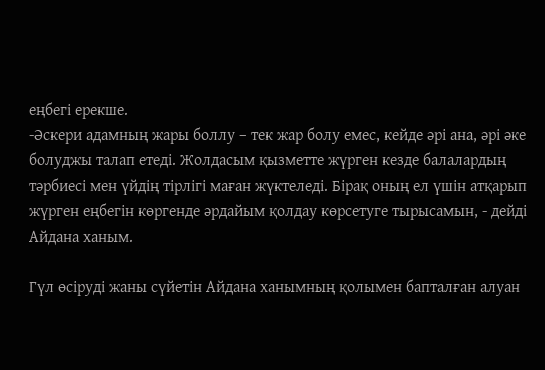еңбегі ерекше.
-Әскери адамның жары боллу – тек жар болу емес, кейде әрі ана, әрі әке болуджы талап етеді. Жолдасым қызметте жүрген кезде балалардың тәрбиесі мен үйдің тірлігі маған жүктеледі. Бірақ оның ел үшін атқарып жүрген еңбегін көргенде әрдайым қолдау көрсетуге тырысамын, - дейді Айдана ханым.

Гүл өсіруді жаны сүйетін Айдана ханымның қолымен бапталған алуан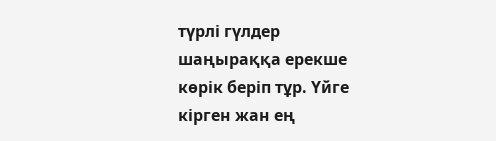түрлі гүлдер шаңыраққа ерекше көрік беріп тұр. Үйге кірген жан ең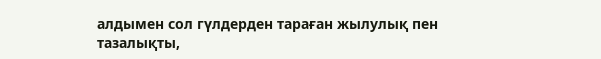алдымен сол гүлдерден тараған жылулық пен тазалықты,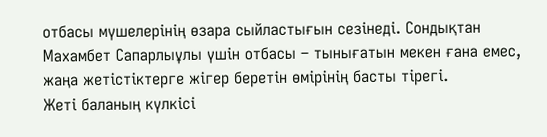отбасы мүшелерінің өзара сыйластығын сезінеді. Сондықтан Махамбет Сапарлыұлы үшін отбасы – тынығатын мекен ғана емес, жаңа жетістіктерге жігер беретін өмірінің басты тірегі.
Жеті баланың күлкісі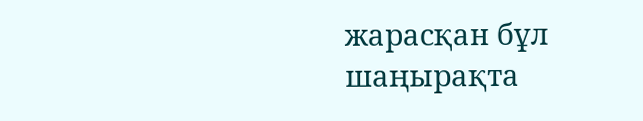жарасқан бұл шаңырақта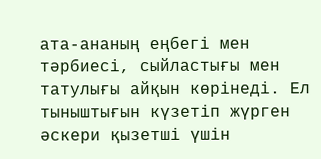ата-ананың еңбегі мен тәрбиесі, сыйластығы мен татулығы айқын көрінеді. Ел тыныштығын күзетіп жүрген әскери қызетші үшін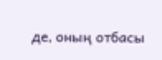де, оның отбасы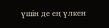үшін де ең үлкен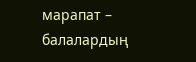марапат – балалардың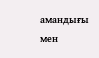амандығы мен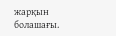жарқын болашағы.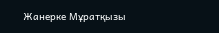Жанерке Мұратқызы